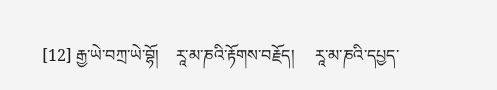[12] རྒྱ་ཡེ་བཀྲ་ཡེ་བྷོ།    རཱ་མ་ཎའི་རྟོགས་བརྗོད།     རཱ་མ་ཎའི་དཔྱད་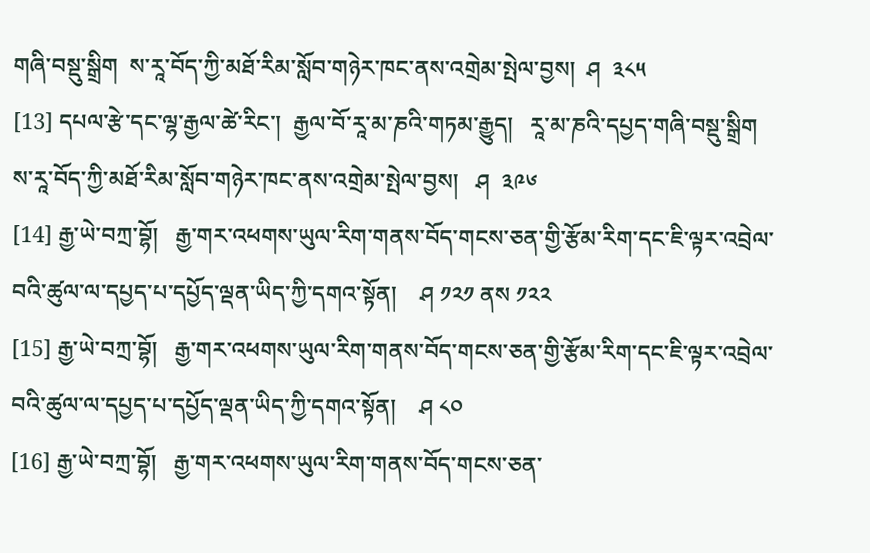གཞི་བསྡུ་སྒྲིག  ས་རཱ་བོད་ཀྱི་མཐོ་རིམ་སློབ་གཉེར་ཁང་ནས་འགྲེམ་སྤེལ་བྱས།  ཤ  ༣༨༥
[13] དཔལ་རྩེ་དང་ལྷ་རྒྱལ་ཚེ་རིང་།  རྒྱལ་བོ་རཱ་མ་ཎའི་གཏམ་རྒྱུད།   རཱ་མ་ཎའི་དཔྱད་གཞི་བསྡུ་སྒྲིག   ས་རཱ་བོད་ཀྱི་མཐོ་རིམ་སློབ་གཉེར་ཁང་ནས་འགྲེམ་སྤེལ་བྱས།   ཤ  ༣༩༦
[14] རྒྱ་ཡེ་བཀྲ་བྷོ།   རྒྱ་གར་འཕགས་ཡུལ་རིག་གནས་བོད་གངས་ཅན་གྱི་རྩོམ་རིག་དང་ཇི་ལྟར་འབྲེལ་བའི་ཚུལ་ལ་དཔྱད་པ་དཔྱོད་ལྡན་ཡིད་ཀྱི་དགའ་སྟོན།    ཤ ༡༢༡ ནས ༡༢༢
[15] རྒྱ་ཡེ་བཀྲ་བྷོ།   རྒྱ་གར་འཕགས་ཡུལ་རིག་གནས་བོད་གངས་ཅན་གྱི་རྩོམ་རིག་དང་ཇི་ལྟར་འབྲེལ་བའི་ཚུལ་ལ་དཔྱད་པ་དཔྱོད་ལྡན་ཡིད་ཀྱི་དགའ་སྟོན།    ཤ ༨༠
[16] རྒྱ་ཡེ་བཀྲ་བྷོ།   རྒྱ་གར་འཕགས་ཡུལ་རིག་གནས་བོད་གངས་ཅན་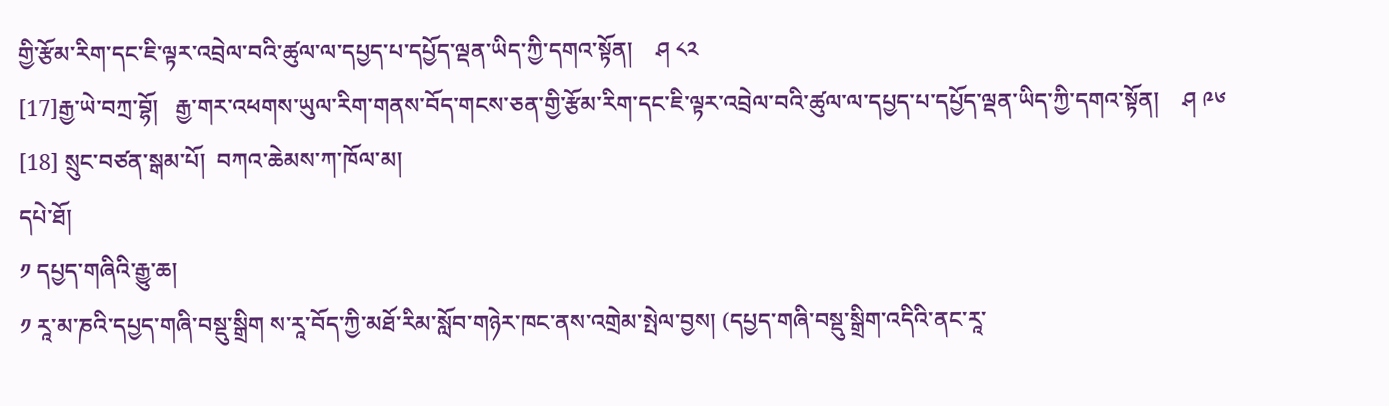གྱི་རྩོམ་རིག་དང་ཇི་ལྟར་འབྲེལ་བའི་ཚུལ་ལ་དཔྱད་པ་དཔྱོད་ལྡན་ཡིད་ཀྱི་དགའ་སྟོན།    ཤ ༨༢
[17]རྒྱ་ཡེ་བཀྲ་བྷོ།   རྒྱ་གར་འཕགས་ཡུལ་རིག་གནས་བོད་གངས་ཅན་གྱི་རྩོམ་རིག་དང་ཇི་ལྟར་འབྲེལ་བའི་ཚུལ་ལ་དཔྱད་པ་དཔྱོད་ལྡན་ཡིད་ཀྱི་དགའ་སྟོན།    ཤ ༩༦
[18] སྲུང་བཙན་སྒམ་པོ།  བཀའ་ཆེམས་ཀ་ཁོལ་མ།
དཔེ་ཐོ།
༡ དཔྱད་གཞིའི་རྒྱུ་ཆ།
༡ རཱ་མ་ཎའི་དཔྱད་གཞི་བསྡུ་སྒྲིག ས་རཱ་བོད་ཀྱི་མཐོ་རིམ་སློབ་གཉེར་ཁང་ནས་འགྲེམ་སྤེལ་བྱས། (དཔྱད་གཞི་བསྡུ་སྒྲིག་འདིའི་ནང་རཱ་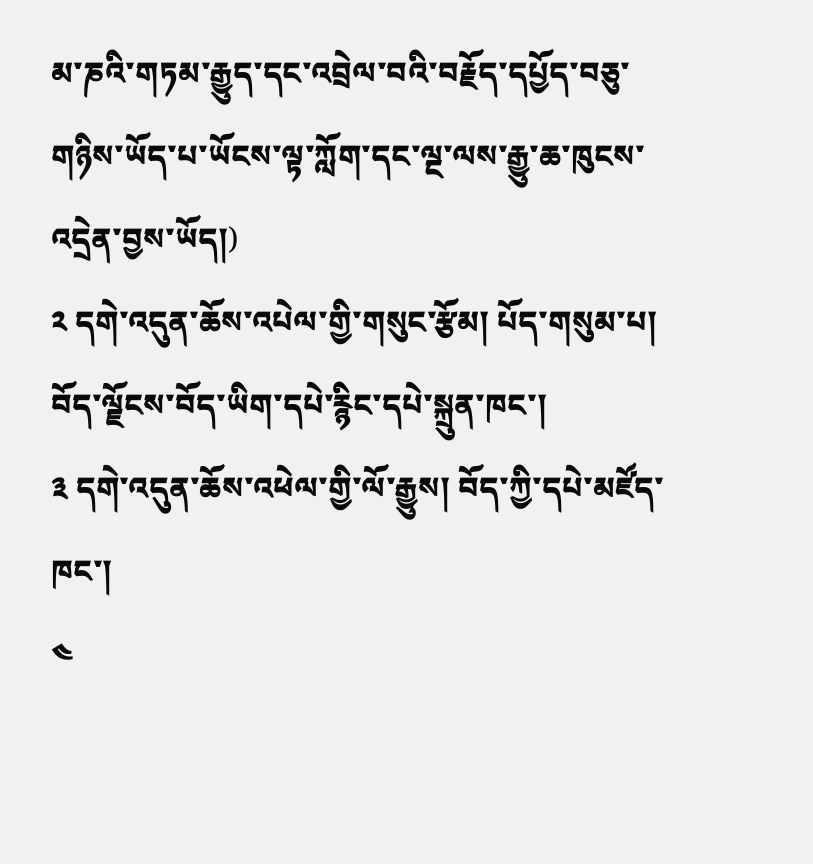མ་ཎའི་གཏམ་རྒྱུད་དང་འབྲེལ་བའི་བརྗོད་དཔྱོད་བཅུ་གཉིས་ཡོད་པ་ཡོངས་ལྟ་ཀློག་དང་ལྔ་ལས་རྒྱུ་ཆ་ཁུངས་འདྲེན་བྱས་ཡོད།)
༢ དགེ་འདུན་ཆོས་འཔེལ་གྱི་གསུང་རྩོམ། པོད་གསུམ་པ། བོད་ལྗོངས་བོད་ཡིག་དཔེ་རྙིང་དཔེ་སྐྲུན་ཁང་།
༣ དགེ་འདུན་ཆོས་འཕེལ་གྱི་ལོ་རྒྱུས། བོད་ཀྱི་དཔེ་མཛོད་ཁང་།
༤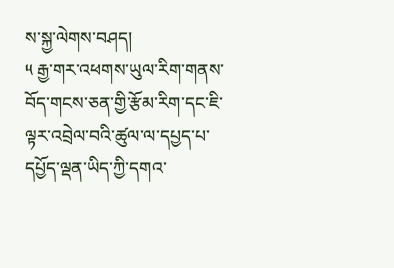ས་སྐྱ་ལེགས་བཤད།
༥ རྒྱ་གར་འཕགས་ཡུལ་རིག་གནས་བོད་གངས་ཅན་གྱི་རྩོམ་རིག་དང་ཇི་ལྟར་འབྲེལ་བའི་ཚུལ་ལ་དཔྱད་པ་དཔྱོད་ལྡན་ཡིད་ཀྱི་དགའ་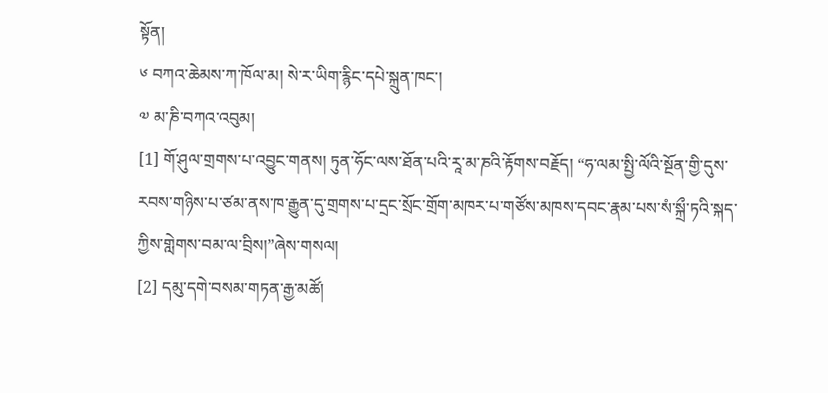སྟོན།
༦ བཀའ་ཆེམས་ཀ་ཁོལ་མ། སེ་ར་ཡིག་རྙིང་དཔེ་སྐྲུན་ཁང་།
༧ མ་ཎི་བཀའ་འབུམ།
[1] གོ་ཤུལ་གྲགས་པ་འབྱུང་གནས། ཏུན་ཧོང་ལས་ཐོན་པའི་རཱ་མ་ཎའི་རྟོགས་བརྗོད། “ཧ་ལམ་སྤྱི་ལོའི་སྔོན་གྱི་དུས་རབས་གཉིས་པ་ཙམ་ནས་ཁ་རྒྱུན་དུ་གྲགས་པ་དྲང་སྲོང་གྲོག་མཁར་པ་གཙོས་མཁས་དབང་རྣམ་པས་སཾ་སྐྲྀ་ཏའི་སྐད་ཀྱིས་གླེགས་བམ་ལ་བྲིས།”ཞེས་གསལ།
[2] དམུ་དགེ་བསམ་གཏན་རྒྱ་མཚོ།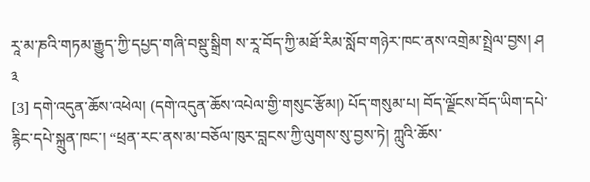རཱ་མ་ཎའི་གཏམ་རྒྱུད་ཀྱི་དཔྱད་གཞི་བསྡུ་སྒྲིག ས་རཱ་བོད་ཀྱི་མཐོ་རིམ་སློབ་གཉེར་ཁང་ནས་འགྲེམ་སྤྲེལ་བྱས། ཤ ༣
[3] དགེ་འདུན་ཆོས་འཕེལ། (དགེ་འདུན་ཆོས་འཔེལ་གྱི་གསུང་རྩོམ།) པོད་གསུམ་པ། བོད་ལྗོངས་བོད་ཡིག་དཔེ་རྙིང་དཔེ་སྐྲུན་ཁང་། “ཕྲན་རང་ནས་མ་བཅོལ་ཁུར་བླངས་ཀྱི་ལུགས་སུ་བྱས་ཏེ། ཀླུའི་ཆོས་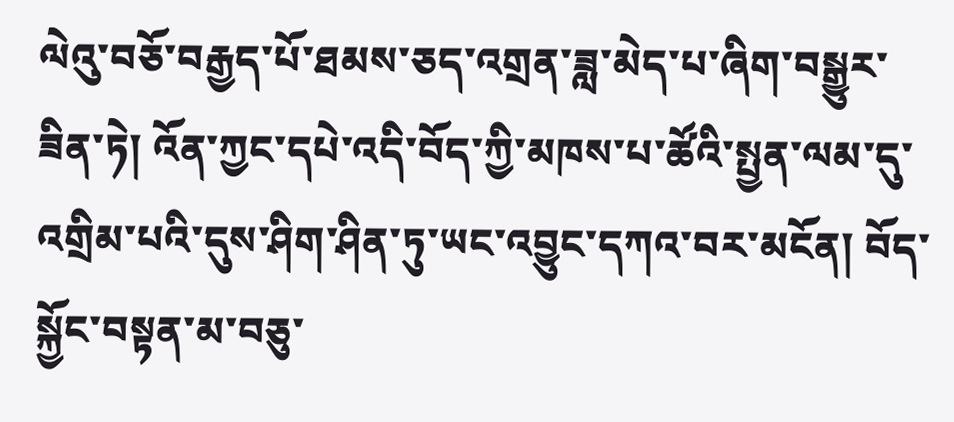ལེའུ་བཅོ་བརྒྱད་པོ་ཐམས་ཅད་འགྲན་ཟླ་མེད་པ་ཞིག་བསྒྱུར་ཟིན་ཏེ། འོན་ཀྱང་དཔེ་འདི་བོད་ཀྱི་མཁས་པ་ཚོའི་སྤྱན་ལམ་དུ་འགྲིམ་པའི་དུས་ཤིག་ཤིན་ཏུ་ཡང་འབྱུང་དཀའ་བར་མངོན། བོད་སྐྱོང་བསྟན་མ་བཅུ་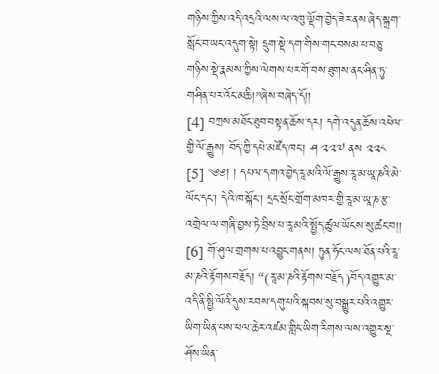གཉིས་ཀྱིས་འདི་འདྲའི་ལས་ལ་འཁུ་ལྡོག་བྱེད་ཟེར་ནས་ཞེད་སྐྲག་སློང་བ་ཡང་འདུག་སྟེ། དྲུག་སྡེ་དག་གིས་གང་བསམ་པ་བཅུ་གཉིས་སྡེ་རྣམས་ཀྱིས་ལེགས་པར་གོ་བས་ཐུགས་ནང་ཤིན་ཏུ་གཤིན་པར་འོང་མཆི།”ཞེས་བཞེད་དོ།།
[4] བཀྲས་མཐོང་ཐུབ་བསྟན་ཆོས་དར། དགེ་འདུན་ཆོས་འཕེལ་གྱི་ལོ་རྒྱུས། བོད་ཀྱི་དཔེ་མཛོད་ཁང་། ཤ ༢༢༧ ནས ༢༢༨
[5] ༄༅། ། དཔལ་དགའ་བྱེད་རཱ་མའི་ལོ་རྒྱུས་རཱ་མ་ཡཱ་ཎའི་མེ་ལོང་དང་། དེའི་ཁ་སྐོང་། དྲང་སྲོང་གྲོག་མཁར་གྱི་རཱ་མ་ཡཱ་ཎ་རྩ་འགྲེལ་ལ་གཞི་བྱས་ཏེ་བྲིས་པ་རཱ་མའི་སྤྱོད་ཚུལ་ཡོངས་སུ་ཚང་བ།།
[6] གོ་ཤུལ་གྲགས་པ་འབྱུང་གནས། ཏུན་ཧོང་ལས་ཐོན་པའི་རཱ་མ་ཎའི་རྟོགས་བརྗོད། “(རཱ་མ་ཎའི་རྟོགས་བརྗོད)བོད་འགྱུར་མ་འདི་ནི་སྤྱི་ལོའི་དུས་རབས་དགུ་པའི་སྐབས་སུ་བསྒྱུར་པའི་འགྱུར་ཡིག་ཡིན་པས་ཕལ་ཆེར་འཛམ་གླིང་ཡིག་རིགས་ལས་འགྱུར་སྔ་ཤོས་ཡིན་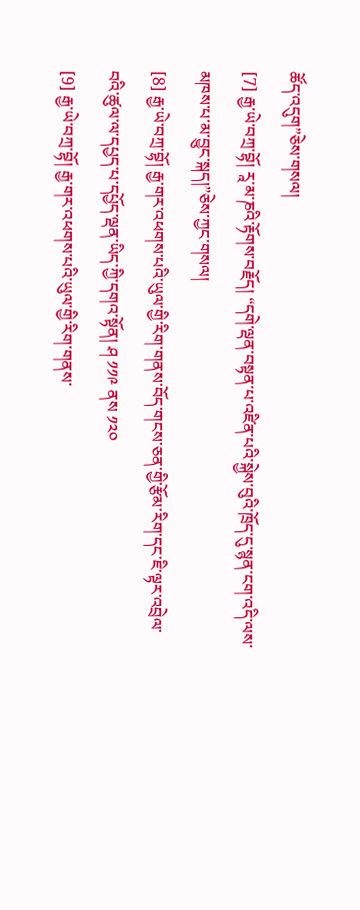ཚོད་འདུག”ཅེས་གསལ།
[7] རྒྱ་ཡེ་བཀྲ་བྷོ། རཱ་མ་ཎའི་རྟོགས་བརྗོད། “དགེ་ལྡན་བསྟན་པ་འཛིན་པའི་སྐྱེས་བུའི་ཁྲོད་དུ་སྙན་ངག་འདི་ལས་མཁས་པ་མ་བྱུང་སྐད།”ཅེས་ཀྱང་གསལ།
[8] རྒྱ་ཡེ་བཀྲ་བྷོ། རྒྱ་གར་འཕགས་པའི་ཡུལ་གྱི་རིག་གནས་བོད་གངས་ཅན་གྱི་རྩོམ་རིག་དང་ཇི་ལྟར་འབྲེལ་བའི་ཚུལ་ལ་དཔྱད་པ་དཔྱོད་ལྡན་ཡིད་ཀྱི་དགའ་སྟོན། ཤ ༡༡༩ ནས ༡༢༠
[9] རྒྱ་ཡེ་བཀྲ་བྷོ། རྒྱ་གར་འཕགས་པའི་ཡུལ་གྱི་རིག་གནས་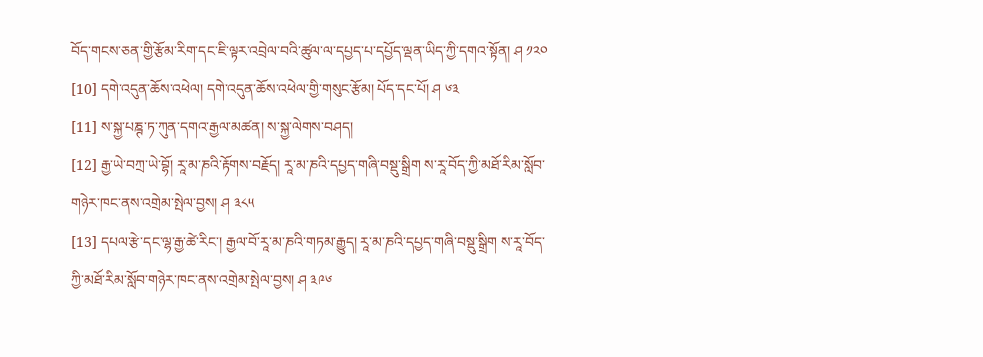བོད་གངས་ཅན་གྱི་རྩོམ་རིག་དང་ཇི་ལྟར་འབྲེལ་བའི་ཚུལ་ལ་དཔྱད་པ་དཔྱོད་ལྡན་ཡིད་ཀྱི་དགའ་སྟོན། ཤ ༡༢༠
[10] དགེ་འདུན་ཆོས་འཕེལ། དགེ་འདུན་ཆོས་འཕེལ་གྱི་གསུང་རྩོམ། པོད་དང་པོ། ཤ ༦༣
[11] ས་སྐྱ་པཎྚ་ཏ་ཀུན་དགའ་རྒྱལ་མཚན། ས་སྐྱ་ལེགས་བཤད།
[12] རྒྱ་ཡེ་བཀྲ་ཡེ་བྷོ། རཱ་མ་ཎའི་རྟོགས་བརྗོད། རཱ་མ་ཎའི་དཔྱད་གཞི་བསྡུ་སྒྲིག ས་རཱ་བོད་ཀྱི་མཐོ་རིམ་སློབ་གཉེར་ཁང་ནས་འགྲེམ་སྤེལ་བྱས། ཤ ༣༨༥
[13] དཔལ་རྩེ་དང་ལྷ་རྒྱ་ཚེ་རིང་། རྒྱལ་བོ་རཱ་མ་ཎའི་གཏམ་རྒྱུད། རཱ་མ་ཎའི་དཔྱད་གཞི་བསྡུ་སྒྲིག ས་རཱ་བོད་ཀྱི་མཐོ་རིམ་སློབ་གཉེར་ཁང་ནས་འགྲེམ་སྤེལ་བྱས། ཤ ༣༩༦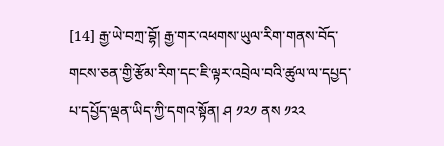[14] རྒྱ་ཡེ་བཀྲ་བྷོ། རྒྱ་གར་འཕགས་ཡུལ་རིག་གནས་བོད་གངས་ཅན་གྱི་རྩོམ་རིག་དང་ཇི་ལྟར་འབྲེལ་བའི་ཚུལ་ལ་དཔྱད་པ་དཔྱོད་ལྡན་ཡིད་ཀྱི་དགའ་སྟོན། ཤ ༡༢༡ ནས ༡༢༢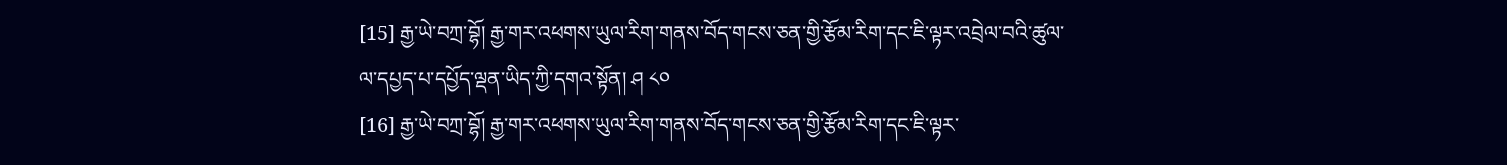[15] རྒྱ་ཡེ་བཀྲ་བྷོ། རྒྱ་གར་འཕགས་ཡུལ་རིག་གནས་བོད་གངས་ཅན་གྱི་རྩོམ་རིག་དང་ཇི་ལྟར་འབྲེལ་བའི་ཚུལ་ལ་དཔྱད་པ་དཔྱོད་ལྡན་ཡིད་ཀྱི་དགའ་སྟོན། ཤ ༨༠
[16] རྒྱ་ཡེ་བཀྲ་བྷོ། རྒྱ་གར་འཕགས་ཡུལ་རིག་གནས་བོད་གངས་ཅན་གྱི་རྩོམ་རིག་དང་ཇི་ལྟར་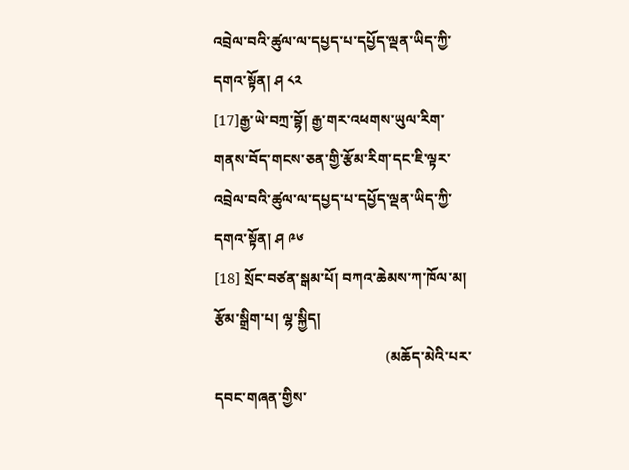འབྲེལ་བའི་ཚུལ་ལ་དཔྱད་པ་དཔྱོད་ལྡན་ཡིད་ཀྱི་དགའ་སྟོན། ཤ ༨༢
[17]རྒྱ་ཡེ་བཀྲ་བྷོ། རྒྱ་གར་འཕགས་ཡུལ་རིག་གནས་བོད་གངས་ཅན་གྱི་རྩོམ་རིག་དང་ཇི་ལྟར་འབྲེལ་བའི་ཚུལ་ལ་དཔྱད་པ་དཔྱོད་ལྡན་ཡིད་ཀྱི་དགའ་སྟོན། ཤ ༩༦
[18] སྲོང་བཙན་སྒམ་པོ། བཀའ་ཆེམས་ཀ་ཁོལ་མ།
རྩོམ་སྒྲིག་པ། ལྷ་སྐྱིད།
                                               (མཆོད་མེའི་པར་དབང་གཞན་གྱིས་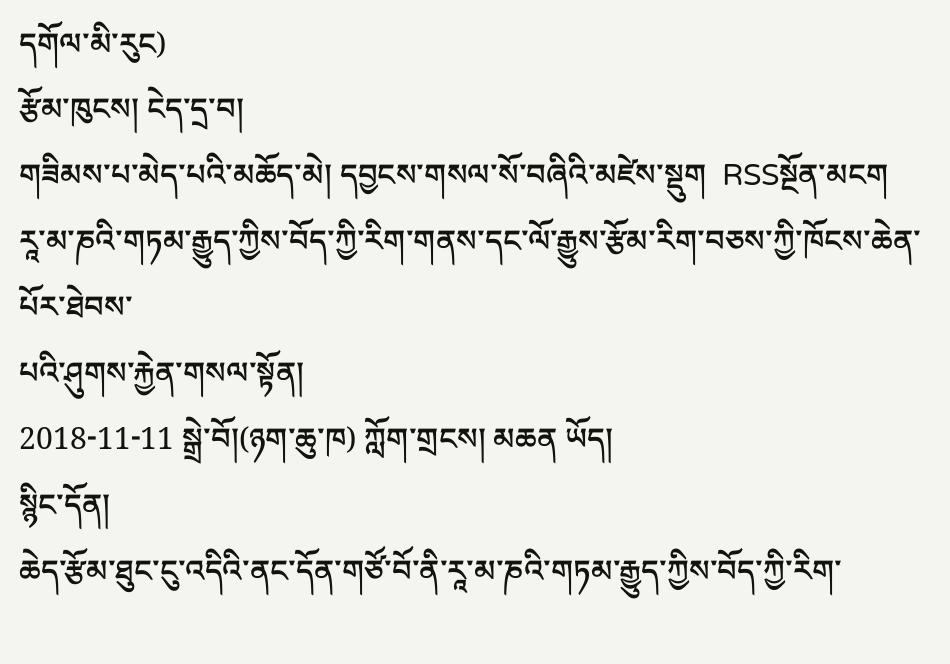དགོལ་མི་རུང)
རྩོམ་ཁུངས། ངེད་དྲ་བ།
གཟིམས་པ་མེད་པའི་མཆོད་མེ། དབྱངས་གསལ་སོ་བཞིའི་མཛེས་སྡུག  RSSསྔོན་མངག
རཱ་མ་ཎའི་གཏམ་རྒྱུད་ཀྱིས་བོད་ཀྱི་རིག་གནས་དང་ལོ་རྒྱུས་རྩོམ་རིག་བཅས་ཀྱི་ཁོངས་ཆེན་པོར་ཐེབས་
པའི་ཤུགས་རྐྱེན་གསལ་སྟོན།
2018-11-11 སྒྲེ་བོ།(ཉག་ཆུ་ཁ) ཀློག་གྲངས། མཆན ཡོད།
སྙིང་དོན།
ཆེད་རྩོམ་ཐུང་ངུ་འདིའི་ནང་དོན་གཙོ་བོ་ནི་རཱ་མ་ཎའི་གཏམ་རྒྱུད་ཀྱིས་བོད་ཀྱི་རིག་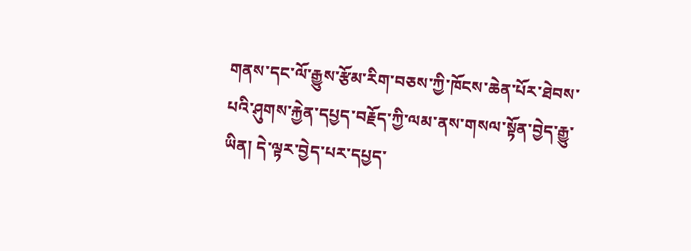གནས་དང་ལོ་རྒྱུས་རྩོམ་རིག་བཅས་ཀྱི་ཁོངས་ཆེན་པོར་ཐེབས་པའི་ཤུགས་རྐྱེན་དཔྱད་བརྗོད་ཀྱི་ལམ་ནས་གསལ་སྟོན་བྱེད་རྒྱུ་ཡིན། དེ་ལྟར་བྱེད་པར་དཔྱད་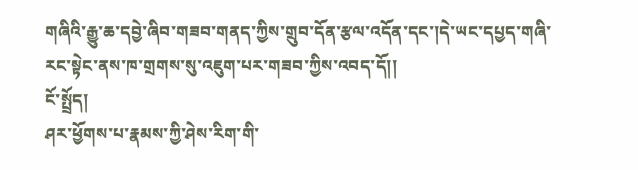གཞིའི་རྒྱུ་ཆ་དབྱེ་ཞིབ་གཟབ་གནད་ཀྱིས་གྲུབ་དོན་རྩལ་འདོན་དང་།དེ་ཡང་དཔྱད་གཞི་རང་སྟེང་ནས་ཁ་གྲགས་སུ་འཇུག་པར་གཟབ་ཀྱིས་འབད་དོ།།
ངོ་སྤྲོད།
ཤར་ཕྱོགས་པ་རྣམས་ཀྱི་ཤེས་རིག་གི་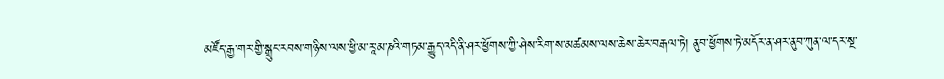མཛོད་རྒྱ་གར་གྱི་སྒྲུང་རབས་གཉིས་ལས་ཕྱི་མ་རཱ་མ་ཎའི་གཏམ་རྒྱུད་འདི་ནི་ཤར་ཕྱོགས་ཀྱི་ཤེས་རིག་ས་མཚམས་ལས་ཆེས་ཆེར་བརྒལ་ཏེ། ནུབ་ཕྱོགས་ཏེ་མདོར་ན་ཤར་ནུབ་ཀུན་ལ་དར་སྔ་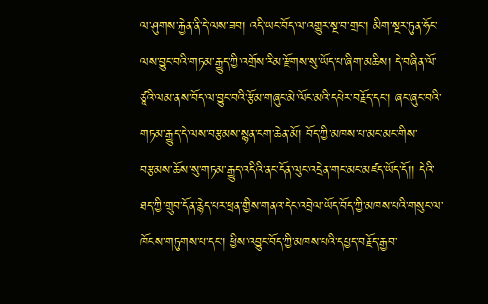ལ་ཤུགས་རྐྱེན་ནི་དེ་ལས་ཟབ། འདི་ཡང་བོད་ལ་འགྱུར་སྔ་བ་གྲང་། མིག་སྔར་ཏུན་ཧོང་ལས་བྱུང་བའི་གཏམ་རྒྱུད་ཀྱི་འགྲོས་རིམ་རྫོགས་སུ་ཡོད་པ་ཞིག་མཆིས། དེ་བཞིན་ལོ་ཙཱའི་ལམ་ནས་བོད་ལ་བྱུང་བའི་རྩོམ་གཞུང་མེ་ལོང་མའི་དཔེར་བརྗོད་དང་། ཞང་ཞུང་བའི་གཏམ་རྒྱུད་དེ་ལས་བརྩམས་སྙན་ངག་ཆེན་མོ། བོད་ཀྱི་མཁས་པ་མང་མང་གིས་བརྩམས་ཆོས་སུ་གཏམ་རྒྱུད་འདིའི་ནང་དོན་ལུང་འདྲེན་གང་མང་མཛད་ཡོད་དོ།། དེའི་ཐད་ཀྱི་གྲུབ་དོན་རྙེད་པར་ཕྲན་གྱིས་གནའ་དེང་འབྲེལ་ཡོད་བོད་ཀྱི་མཁས་པའི་གསུང་ལ་ཁོངས་གཏུགས་པ་དང་། ཕྱིས་འབྱུང་བོད་ཀྱི་མཁས་པའི་དཔྱད་བརྗོད་རྒྱབ་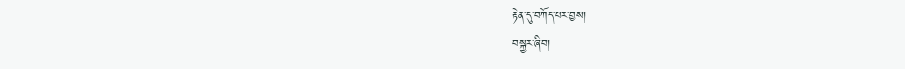རྟེན་དུ་བཀོད་པར་བྱས།
བསྐྱར་ཞིབ།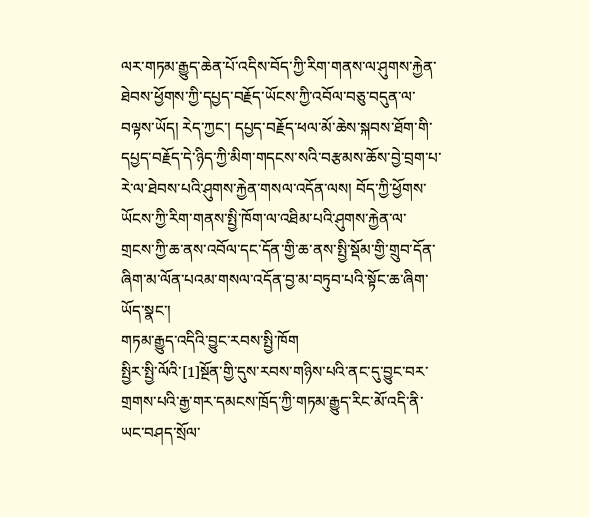ལར་གཏམ་རྒྱུད་ཆེན་པོ་འདིས་བོད་ཀྱི་རིག་གནས་ལ་ཤུགས་རྐྱེན་ཐེབས་ཕྱོགས་ཀྱི་དཔྱད་བརྗོད་ཡོངས་ཀྱི་འབོལ་བཅུ་བདུན་ལ་བལྟས་ཡོད། རེད་ཀྱང་། དཔྱད་བརྗོད་ཕལ་མོ་ཆེས་སྐབས་ཐོག་གི་དཔྱད་བརྗོད་དེ་ཉིད་ཀྱི་མིག་གདངས་སའི་བརྩམས་ཆོས་བྱེ་བྲག་པ་རེ་ལ་ཐེབས་པའི་ཤུགས་རྐྱེན་གསལ་འདོན་ལས། བོད་ཀྱི་ཕྱོགས་ཡོངས་ཀྱི་རིག་གནས་སྤྱི་ཁོག་ལ་འཐིམ་པའི་ཤུགས་རྐྱེན་ལ་གྲངས་ཀྱི་ཆ་ནས་འབོལ་དང་དོན་གྱི་ཆ་ནས་སྤྱི་སྡོམ་གྱི་གྲུབ་དོན་ཞིག་མ་ལོན་པའམ་གསལ་འདོན་བྱ་མ་བཏུབ་པའི་སྟོང་ཆ་ཞིག་ཡོད་སྣང་།
གཏམ་རྒྱུད་འདིའི་བྱུང་རབས་སྤྱི་ཁོག
སྤྱིར་སྤྱི་ལོའི་[1]སྔོན་གྱི་དུས་རབས་གཉིས་པའི་ནང་དུ་བྱུང་བར་གྲགས་པའི་རྒྱ་གར་དམངས་ཁྲོད་ཀྱི་གཏམ་རྒྱུད་རིང་མོ་འདི་ནི་ཡང་བཤད་སྲོལ་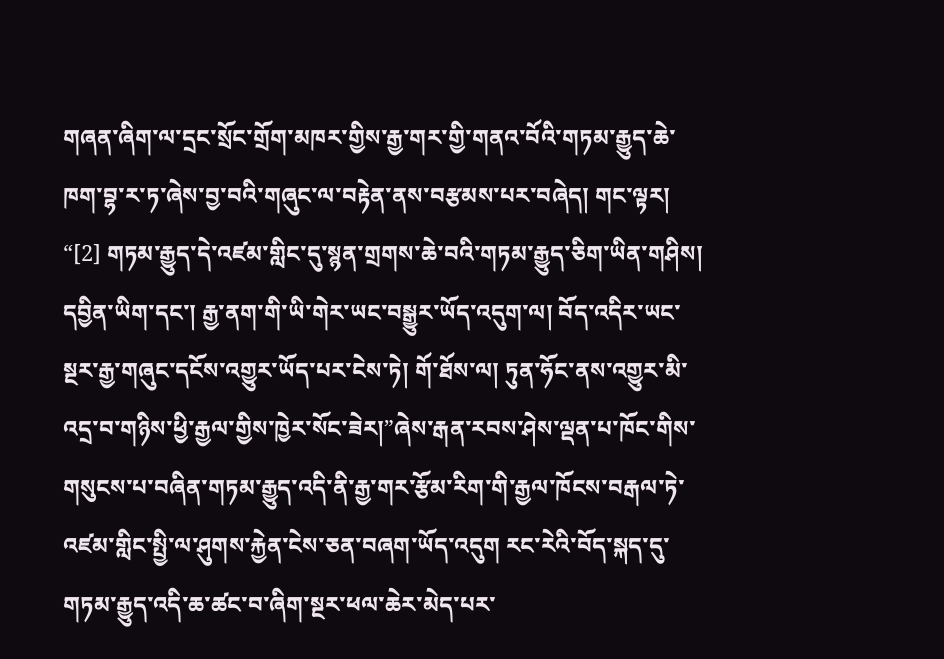གཞན་ཞིག་ལ་དྲང་སྲོང་གྲོག་མཁར་གྱིས་རྒྱ་གར་གྱི་གནའ་བོའི་གཏམ་རྒྱུད་ཆེ་ཁག་བྷ་ར་ཏ་ཞེས་བྱ་བའི་གཞུང་ལ་བརྟེན་ནས་བརྩམས་པར་བཞེད། གང་ལྟར། “[2] གཏམ་རྒྱུད་དེ་འཛམ་གླིང་དུ་སྙན་གྲགས་ཆེ་བའི་གཏམ་རྒྱུད་ཅིག་ཡིན་གཤིས། དབྱིན་ཡིག་དང་། རྒྱ་ནག་གི་ཡི་གེར་ཡང་བསྒྱུར་ཡོད་འདུག་ལ། བོད་འདིར་ཡང་སྔར་རྒྱ་གཞུང་དངོས་འགྱུར་ཡོད་པར་ངེས་ཏེ། གོ་ཐོས་ལ། ཏུན་ཧོང་ནས་འགྱུར་མི་འདྲ་བ་གཉིས་ཕྱི་རྒྱལ་གྱིས་ཁྱེར་སོང་ཟེར།”ཞེས་རྒན་རབས་ཤེས་ལྡན་པ་ཁོང་གིས་གསུངས་པ་བཞིན་གཏམ་རྒྱུད་འདི་ནི་རྒྱ་གར་རྩོམ་རིག་གི་རྒྱལ་ཁོངས་བརྒལ་ཏེ་འཛམ་གླིང་སྤྱི་ལ་ཤུགས་རྐྱེན་ངེས་ཅན་བཞག་ཡོད་འདུག རང་རེའི་བོད་སྐད་དུ་གཏམ་རྒྱུད་འདི་ཆ་ཚང་བ་ཞིག་སྔར་ཕལ་ཆེར་མེད་པར་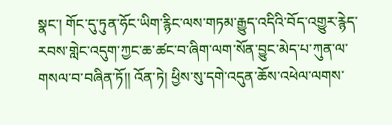སྣང་། གོང་དུ་ཏུན་ཧོང་ཡིག་རྙིང་ལས་གཏམ་རྒྱུད་འདིའི་བོད་འགྱུར་རྙེད་རབས་གླེང་འདུག་ཀྱང་ཆ་ཚང་བ་ཞིག་ལག་སོན་བྱུང་མེད་པ་ཀུན་ལ་གསལ་བ་བཞིན་ཏོ།། འོན་ཏེ། ཕྱིས་སུ་དགེ་འདུན་ཆོས་འཕེལ་ལགས་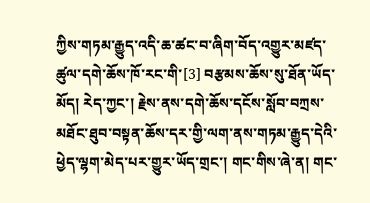ཀྱིས་གཏམ་རྒྱུད་འདི་ཆ་ཚང་བ་ཞིག་བོད་འགྱུར་མཛད་ཚུལ་དགེ་ཆོས་ཁོ་རང་གི་[3] བརྩམས་ཆོས་སུ་ཐོན་ཡོད་མོད། རེད་ཀྱང་། རྗེས་ནས་དགེ་ཆོས་དངོས་སློབ་བཀྲས་མཐོང་ཐུབ་བསྟན་ཆོས་དར་གྱི་ལག་ནས་གཏམ་རྒྱུད་དེའི་ཕྱེད་ལྷག་མེད་པར་གྱུར་ཡོད་གྲང་། གང་གིས་ཞེ་ན། གང་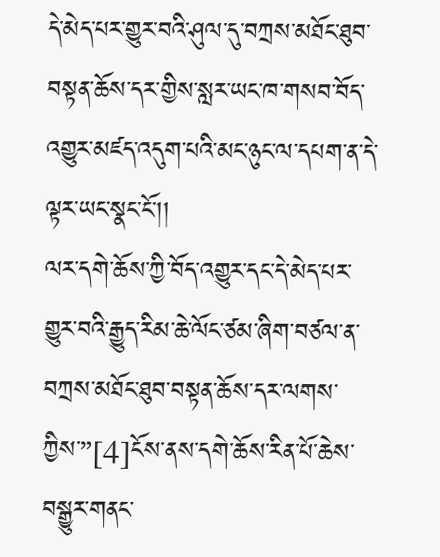དེ་མེད་པར་གྱུར་བའི་ཤུལ་དུ་བཀྲས་མཐོང་ཐུབ་བསྟན་ཆོས་དར་གྱིས་སླར་ཡང་ཁ་གསབ་བོད་འགྱུར་མཛད་འདུག་པའི་མང་ཉུང་ལ་དཔག་ན་དེ་ལྟར་ཡང་སྣང་ངོ་།།
ལར་དགེ་ཆོས་ཀྱི་བོད་འགྱུར་དང་དེ་མེད་པར་གྱུར་བའི་རྒྱུད་རིམ་ཆེ་ལོང་ཙམ་ཞིག་བཙལ་ན་བཀྲས་མཐོང་ཐུབ་བསྟན་ཆོས་དར་ལགས་ཀྱིས་”[4]ངོས་ནས་དགེ་ཆོས་རིན་པོ་ཆེས་བསྒྱུར་གནང་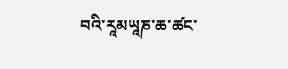བའི་རཱམཡཱཎ་ཆ་ཚང་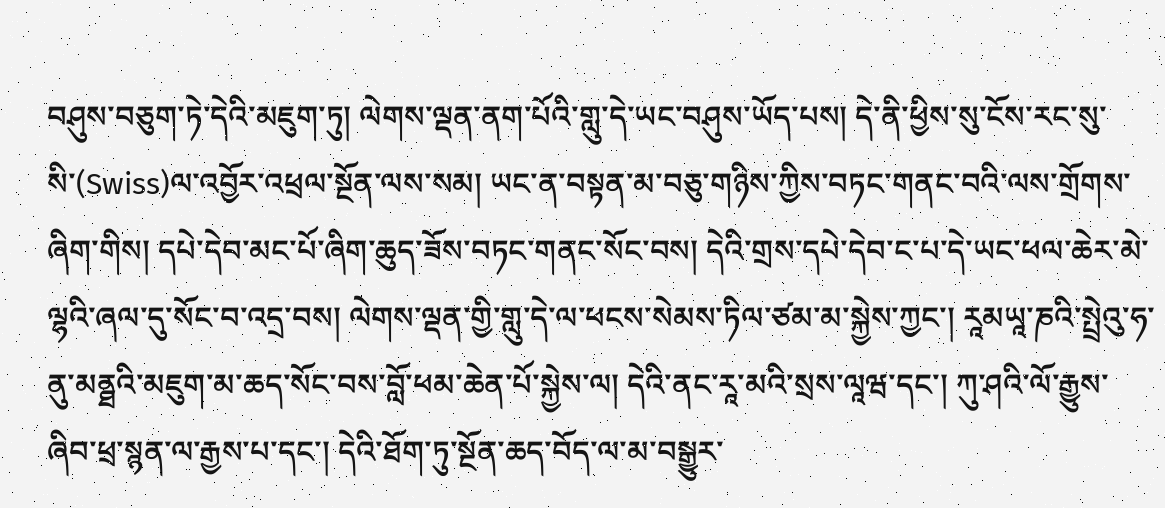བཤུས་བཅུག་ཏེ་དེའི་མཇུག་ཏུ། ལེགས་ལྡན་ནག་པོའི་གླུ་དེ་ཡང་བཤུས་ཡོད་པས། དེ་ནི་ཕྱིས་སུ་ངོས་རང་སུ་སི་(Swiss)ལ་འབྱོར་འཕྲལ་སྔོན་ལས་སམ། ཡང་ན་བསྟན་མ་བཅུ་གཉིས་ཀྱིས་བཏང་གནང་བའི་ལས་གྲོགས་ཞིག་གིས། དཔེ་དེབ་མང་པོ་ཞིག་ཆུད་ཟོས་བཏང་གནང་སོང་བས། དེའི་གྲས་དཔེ་དེབ་ང་པ་དེ་ཡང་ཕལ་ཆེར་མེ་ལྷའི་ཞལ་དུ་སོང་བ་འདྲ་བས། ལེགས་ལྡན་གྱི་གླུ་དེ་ལ་ཕངས་སེམས་ཏིལ་ཙམ་མ་སྐྱེས་ཀྱང་། རཱམཡཱ་ཎའི་སྤྲེའུ་ཧ་ནུ་མནྠའི་མཇུག་མ་ཆད་སོང་བས་བློ་ཕམ་ཆེན་པོ་སྐྱེས་ལ། དེའི་ནང་རཱ་མའི་སྲས་ལཱཝ་དང་། ཀུ་ཤའི་ལོ་རྒྱུས་ཞིབ་ཕྲ་སྙན་ལ་རྒྱས་པ་དང་། དེའི་ཐོག་ཏུ་སྔོན་ཆད་བོད་ལ་མ་བསྒྱུར་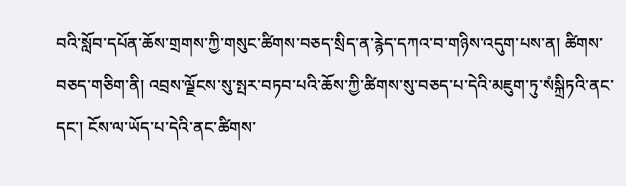བའི་སློབ་དཔོན་ཆོས་གྲགས་ཀྱི་གསུང་ཚིགས་བཅད་སྲིད་ན་རྙེད་དཀའ་བ་གཉིས་འདུག་པས་ན། ཚིགས་བཅད་གཅིག་ནི། འབྲས་ལྗོངས་སུ་སྤར་བཏབ་པའི་ཆོས་ཀྱི་ཚིགས་སུ་བཅད་པ་དེའི་མཇུག་ཏུ་སཾསྐྲིཏའི་ནང་དང་། ངོས་ལ་ཡོད་པ་དེའི་ནང་ཚིགས་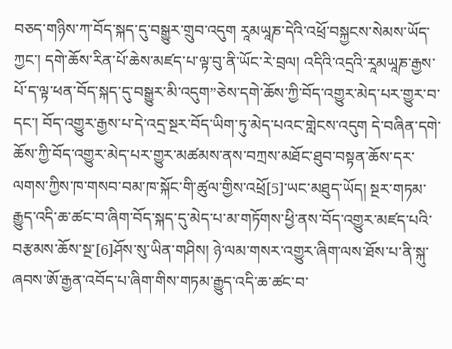བཅད་གཉིས་ཀ་བོད་སྐད་དུ་བསྒྱུར་གྲུབ་འདུག རཱམཡཱཎ་དེའི་འཕྲོ་བསྐྱངས་སེམས་ཡོད་ཀྱང་། དགེ་ཆོས་རིན་པོ་ཆེས་མཛད་པ་ལྟ་བུ་ནི་ཡོང་རེ་བྲལ། འདིའི་འདྲའི་རཱམཡཱཎ་རྒྱས་པོ་ད་ལྟ་ཕན་བོད་སྐད་དུ་བསྒྱུར་མི་འདུག”ཅེས་དགེ་ཆོས་ཀྱི་བོད་འགྱུར་མེད་པར་གྱུར་བ་དང་། བོད་འགྱུར་རྒྱས་པ་དེ་འདྲ་སྔར་བོད་ཡིག་ཏུ་མེད་པའང་གླེངས་འདུག དེ་བཞིན་དགེ་ཆོས་ཀྱི་བོད་འགྱུར་མེད་པར་གྱུར་མཚམས་ནས་བཀྲས་མཐོང་ཐུབ་བསྟན་ཆོས་དར་ལགས་ཀྱིས་ཁ་གསབ་བམ་ཁ་སྐོང་གི་ཚུལ་གྱིས་འཕྲོ[5]་ཡང་མཐུད་ཡོད། སྔར་གཏམ་རྒྱུད་འདི་ཆ་ཚང་བ་ཞིག་བོད་སྐད་དུ་མེད་པ་མ་གཏོགས་ཕྱི་ནས་བོད་འགྱུར་མཛད་པའི་བརྩམས་ཆོས་སྔ་[6]ཤོས་སུ་ཡིན་གཤིས། ཉེ་ལམ་གསར་འགྱུར་ཞིག་ལས་ཐོས་པ་ནི་སྐུ་ཞབས་ཨོ་རྒྱན་འབོད་པ་ཞིག་གིས་གཏམ་རྒྱུད་འདི་ཆ་ཚང་བ་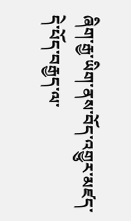ཞིག་རྒྱ་ཡིག་ནས་བོད་འགྱུར་མཛད་དེ་པོད་བརྒྱད་ལ་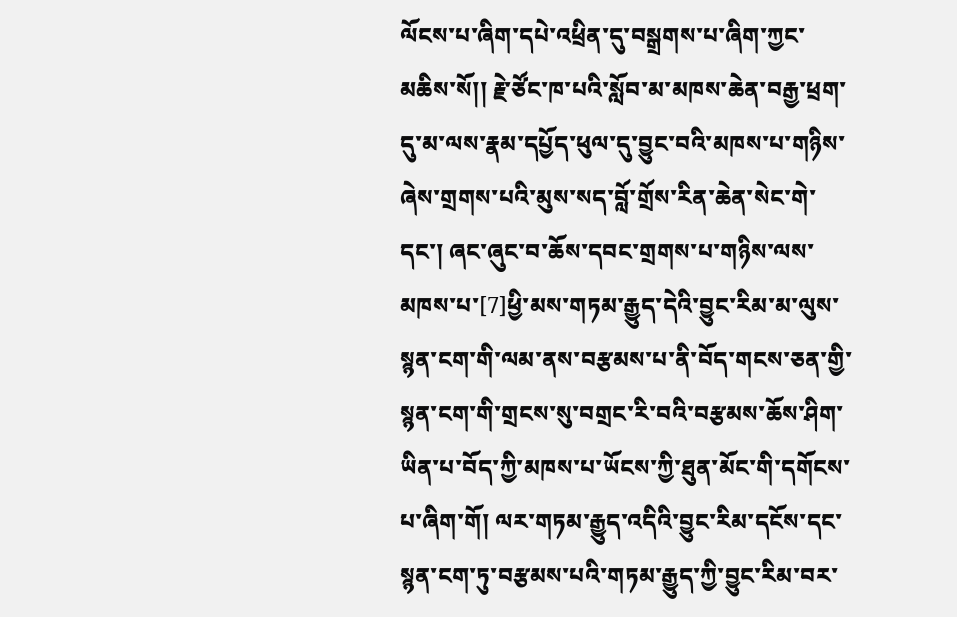ལོངས་པ་ཞིག་དཔེ་འཕྲིན་དུ་བསྒྲགས་པ་ཞིག་ཀྱང་མཆིས་སོ།། རྗེ་ཙོང་ཁ་པའི་སློབ་མ་མཁས་ཆེན་བརྒྱ་ཕྲག་དུ་མ་ལས་རྣམ་དཔྱོད་ཕུལ་དུ་བྱུང་བའི་མཁས་པ་གཉིས་ཞེས་གྲགས་པའི་མུས་སད་བློ་གྲོས་རིན་ཆེན་སེང་གེ་དང་། ཞང་ཞུང་བ་ཆོས་དབང་གྲགས་པ་གཉིས་ལས་མཁས་པ་[7]ཕྱི་མས་གཏམ་རྒྱུད་དེའི་བྱུང་རིམ་མ་ལུས་སྙན་ངག་གི་ལམ་ནས་བརྩམས་པ་ནི་བོད་གངས་ཅན་གྱི་སྙན་ངག་གི་གྲངས་སུ་བགྲང་རི་བའི་བརྩམས་ཆོས་ཤིག་ཡིན་པ་བོད་ཀྱི་མཁས་པ་ཡོངས་ཀྱི་ཐུན་མོང་གི་དགོངས་པ་ཞིག་གོ། ལར་གཏམ་རྒྱུད་འདིའི་བྱུང་རིམ་དངོས་དང་སྙན་ངག་ཏུ་བརྩམས་པའི་གཏམ་རྒྱུད་ཀྱི་བྱུང་རིམ་བར་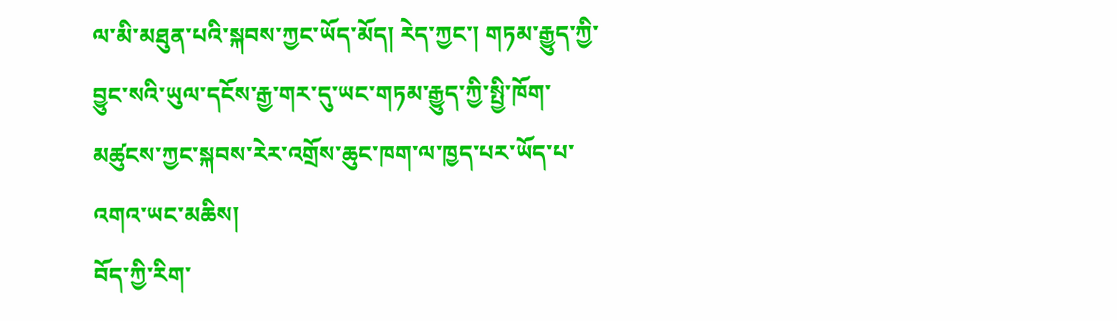ལ་མི་མཐུན་པའི་སྐབས་ཀྱང་ཡོད་མོད། རེད་ཀྱང་། གཏམ་རྒྱུད་ཀྱི་བྱུང་སའི་ཡུལ་དངོས་རྒྱ་གར་དུ་ཡང་གཏམ་རྒྱུད་ཀྱི་སྤྱི་ཁོག་མཚུངས་ཀྱང་སྐབས་རེར་འགྲོས་ཆུང་ཁག་ལ་ཁྱད་པར་ཡོད་པ་འགའ་ཡང་མཆིས།
བོད་ཀྱི་རིག་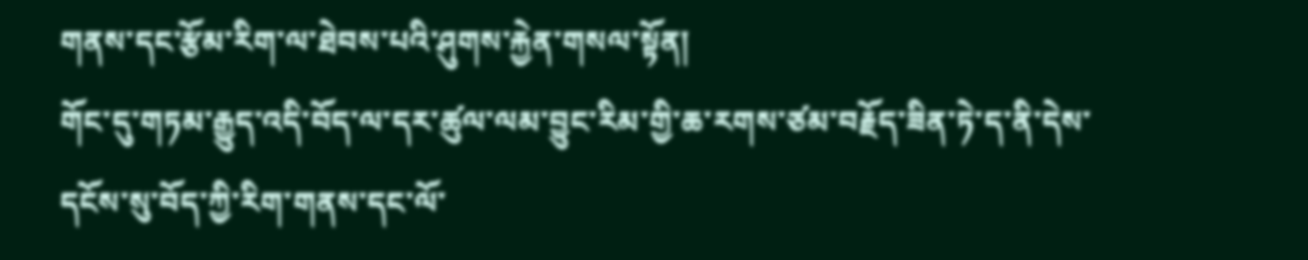གནས་དང་རྩོམ་རིག་ལ་ཐེབས་པའི་ཤུགས་རྐྱེན་གསལ་སྟོན།
གོང་དུ་གཏམ་རྒྱུད་འདི་བོད་ལ་དར་ཚུལ་ལམ་བྱུང་རིམ་གྱི་ཆ་རགས་ཙམ་བརྗོད་ཟིན་ཏེ་ད་ནི་དེས་དངོས་སུ་བོད་ཀྱི་རིག་གནས་དང་ལོ་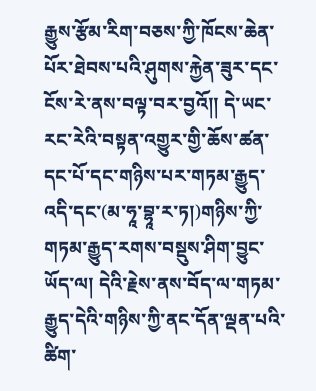རྒྱུས་རྩོམ་རིག་བཅས་ཀྱི་ཁོངས་ཆེན་པོར་ཐེབས་པའི་ཤུགས་རྐྱེན་ཟུར་དང་ངོས་རེ་ནས་བལྟ་བར་བྱའོ།། དེ་ཡང་རང་རེའི་བསྟན་འགྱུར་གྱི་ཆོས་ཚན་དང་པོ་དང་གཉིས་པར་གཏམ་རྒྱུད་འདི་དང་(མ་ཧཱ་བྷཱ་ར་ཏ།)གཉིས་ཀྱི་གཏམ་རྒྱུད་རགས་བསྡུས་ཤིག་བྱུང་ཡོད་ལ། དེའི་རྗེས་ནས་བོད་ལ་གཏམ་རྒྱུད་དེའི་གཉིས་ཀྱི་ནང་དོན་ལྡན་པའི་ཚིག་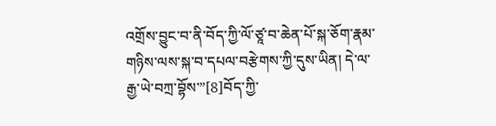འགྲོས་བྱུང་བ་ནི་བོད་ཀྱི་ལོ་ཙཱ་བ་ཆེན་པོ་སྐ་ཅོག་རྣམ་གཉིས་ལས་སྐ་བ་དཔལ་བརྩེགས་ཀྱི་དུས་ཡིན། དེ་ལ་རྒྱ་ཡེ་བཀྲ་བྷོས་”[8]བོད་ཀྱི་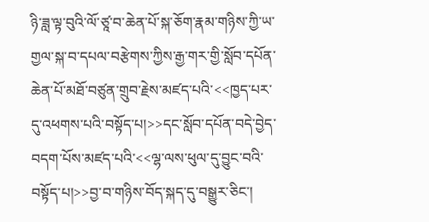ཉི་ཟླ་ལྟ་བུའི་ལོ་ཙཱ་བ་ཆེན་པོ་སྐ་ཅོག་རྣམ་གཉིས་ཀྱི་ཡ་གྱལ་སྐ་བ་དཔལ་བརྩེགས་ཀྱིས་རྒྱ་གར་གྱི་སློབ་དཔོན་ཆེན་པོ་མཐོ་བཙུན་གྲུབ་རྗེས་མཛད་པའི་<<ཁྱད་པར་དུ་འཕགས་པའི་བསྟོད་པ།>>དང་སློབ་དཔོན་བདེ་བྱེད་བདག་པོས་མཛད་པའི་<<ལྷ་ལས་ཕུལ་དུ་བྱུང་བའི་བསྟོད་པ།>>བྱ་བ་གཉིས་བོད་སྐད་དུ་བསྒྱུར་ཅིང་།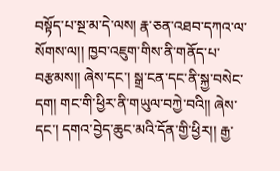བསྟོད་པ་སྔ་མ་དེ་ལས། རྣ་ཅན་འཐབ་དཀའ་ལ་སོགས་ལ།། ཁྱབ་འཇུག་གིས་ནི་གནོད་པ་བརྩམས།། ཞེས་དང་། སྒྲ་ངན་དང་ནི་སྐྱ་བསེང་དག། གང་གི་ཕྱིར་ནི་གཡུལ་བཀྱེ་བའི།། ཞེས་དང་། དགའ་བྱེད་ཆུང་མའི་དོན་གྱི་ཕྱིར།། རྒྱ་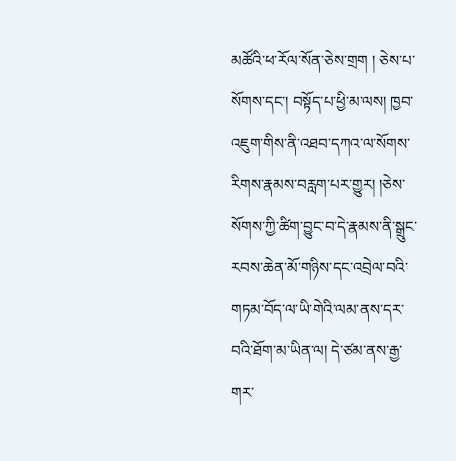མཚོའི་ཕ་རོལ་སོན་ཅེས་གྲག ། ཅེས་པ་སོགས་དང་། བསྟོད་པ་ཕྱི་མ་ལས། ཁྱབ་འཇུག་གིས་ནི་འཐབ་དཀའ་ལ་སོགས་རིགས་རྣམས་བརླག་པར་གྱུར། །ཅེས་སོགས་ཀྱི་ཚིག་བྱུང་བ་དེ་རྣམས་ནི་སྒྲུང་རབས་ཆེན་མོ་གཉིས་དང་འབྲེལ་བའི་གཏམ་བོད་ལ་ཡི་གེའི་ལམ་ནས་དར་བའི་ཐོག་མ་ཡིན་ལ། དེ་ཙམ་ནས་རྒྱ་གར་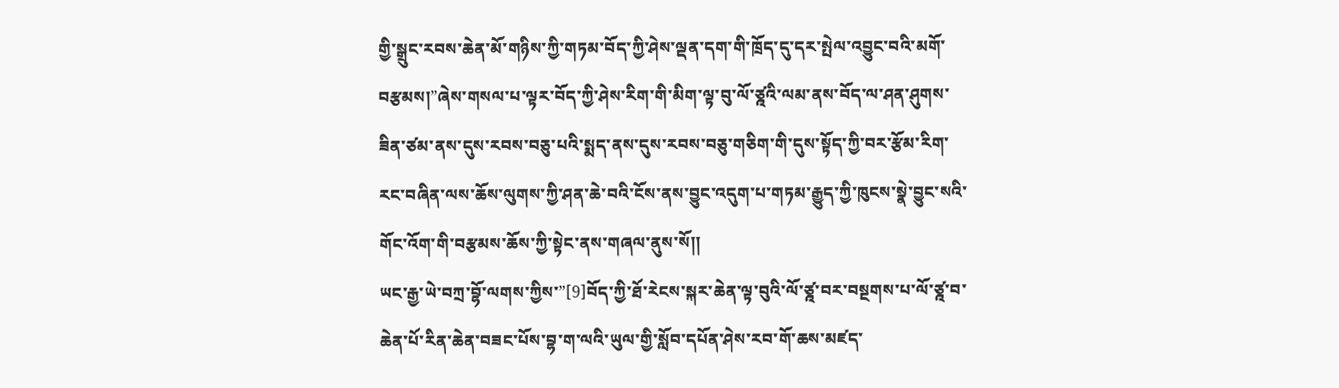གྱི་སྒྲུང་རབས་ཆེན་མོ་གཉིས་ཀྱི་གཏམ་བོད་ཀྱི་ཤེས་ལྡན་དག་གི་ཁྲོད་དུ་དར་སྤེལ་འབྱུང་བའི་མགོ་བརྩམས།”ཞེས་གསལ་པ་ལྟར་བོད་ཀྱི་ཤེས་རིག་གི་མིག་ལྟ་བུ་ལོ་ཙྰའི་ལམ་ནས་བོད་ལ་ཤན་ཤུགས་ཟིན་ཙམ་ནས་དུས་རབས་བཅུ་པའི་སྨད་ནས་དུས་རབས་བཅུ་གཅིག་གི་དུས་སྟོད་ཀྱི་བར་རྩོམ་རིག་རང་བཞིན་ལས་ཆོས་ལུགས་ཀྱི་ཤན་ཆེ་བའི་ངོས་ནས་བྱུང་འདུག་པ་གཏམ་རྒྱུད་ཀྱི་ཁུངས་སྣེ་བྱུང་སའི་གོང་འོག་གི་བརྩམས་ཆོས་ཀྱི་སྟེང་ནས་གཞལ་ནུས་སོ།།
ཡང་རྒྱ་ཡེ་བཀྲ་བྷོ་ལགས་ཀྱིས་”[9]བོད་ཀྱི་ཐོ་རེངས་སྐར་ཆེན་ལྟ་བུའི་ལོ་ཙྰ་བར་བསྔགས་པ་ལོ་ཙྰ་བ་ཆེན་པོ་རིན་ཆེན་བཟང་པོས་བྷ་ག་ལའི་ཡུལ་གྱི་སློབ་དཔོན་ཤེས་རབ་གོ་ཆས་མཛད་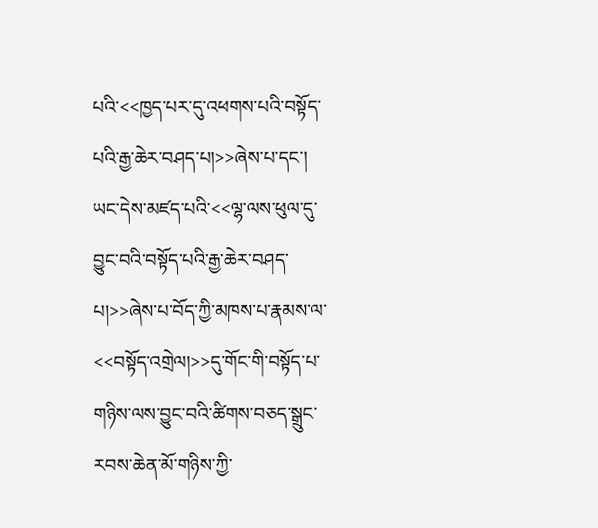པའི་<<ཁྱད་པར་དུ་འཕགས་པའི་བསྟོད་པའི་རྒྱ་ཆེར་བཤད་པ།>>ཞེས་པ་དང་། ཡང་དེས་མཛད་པའི་<<ལྷ་ལས་ཕུལ་དུ་བྱུང་བའི་བསྟོད་པའི་རྒྱ་ཆེར་བཤད་པ།>>ཞེས་པ་བོད་ཀྱི་མཁས་པ་རྣམས་ལ་<<བསྟོད་འགྲེལ།>>དུ་གོང་གི་བསྟོད་པ་གཉིས་ལས་བྱུང་བའི་ཚིགས་བཅད་སྒྲུང་རབས་ཆེན་མོ་གཉིས་ཀྱི་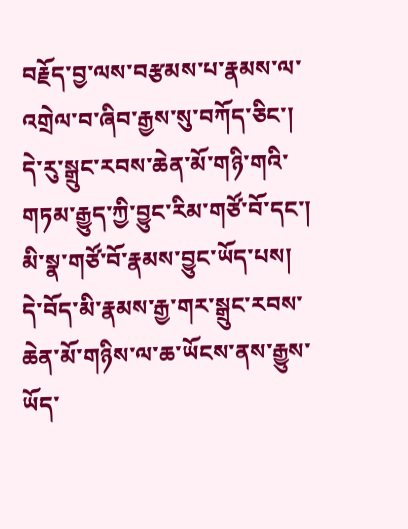བརྗོད་བྱ་ལས་བརྩམས་པ་རྣམས་ལ་འགྲེལ་བ་ཞིབ་རྒྱས་སུ་བཀོད་ཅིང་། དེ་རུ་སྒྲུང་རབས་ཆེན་མོ་གཉི་གའི་གཏམ་རྒྱུད་ཀྱི་བྱུང་རིམ་གཙོ་བོ་དང་། མི་སྣ་གཙོ་བོ་རྣམས་བྱུང་ཡོད་པས། དེ་བོད་མི་རྣམས་རྒྱ་གར་སྒྲུང་རབས་ཆེན་མོ་གཉིས་ལ་ཆ་ཡོངས་ནས་རྒྱུས་ཡོད་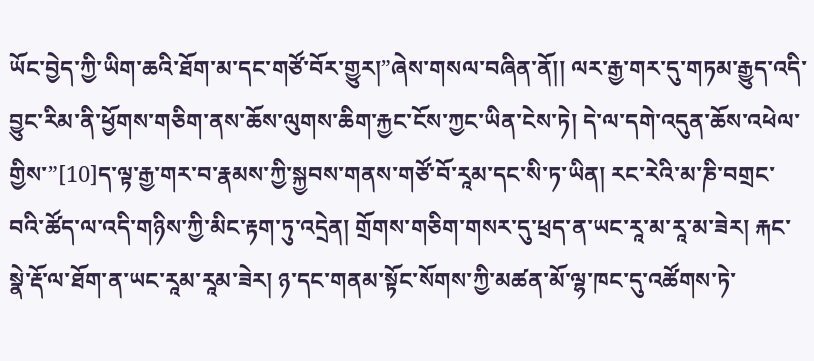ཡོང་བྱེད་ཀྱི་ཡིག་ཆའི་ཐོག་མ་དང་གཙོ་བོར་གྱུར།”ཞེས་གསལ་བཞིན་ནོ།། ལར་རྒྱ་གར་དུ་གཏམ་རྒྱུད་འདི་བྱུང་རིམ་ནི་ཕྱོགས་གཅིག་ནས་ཆོས་ལུགས་ཆིག་རྐྱང་ངོས་ཀྱང་ཡིན་ངེས་ཏེ། དེ་ལ་དགེ་འདུན་ཆོས་འཕེལ་གྱིས་”[10]ད་ལྟ་རྒྱ་གར་བ་རྣམས་ཀྱི་སྐྱབས་གནས་གཙོ་བོ་རཱམ་དང་སི་ཏ་ཡིན། རང་རེའི་མ་ཎི་བགྲང་བའི་ཚོད་ལ་འདི་གཉིས་ཀྱི་མིང་རྟག་ཏུ་འདྲེན། གྲོགས་གཅིག་གསར་དུ་ཕྲད་ན་ཡང་རཱ་མ་རཱ་མ་ཟེར། རྐང་སྣེ་རྡོ་ལ་ཐོག་ན་ཡང་རཱམ་རཱམ་ཟེར། ཉ་དང་གནམ་སྟོང་སོགས་ཀྱི་མཚན་མོ་ལྷ་ཁང་དུ་འཚོགས་ཏེ་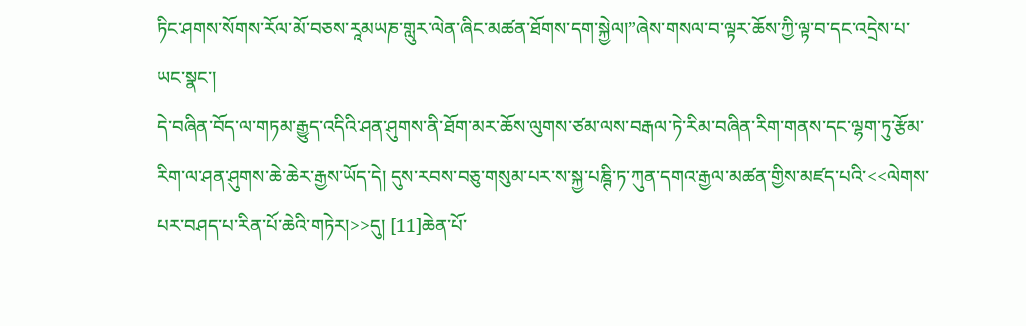ཏིང་ཤགས་སོགས་རོལ་མོ་བཅས་རཱམཡཎ་གླུར་ལེན་ཞིང་མཚན་ཐོགས་དག་སྐྱེལ།”ཞེས་གསལ་བ་ལྟར་ཆོས་ཀྱི་ལྟ་བ་དང་འདྲེས་པ་ཡང་སྣང་།
དེ་བཞིན་བོད་ལ་གཏམ་རྒྱུད་འདིའི་ཤན་ཤུགས་ནི་ཐོག་མར་ཆོས་ལུགས་ཙམ་ལས་བརྒལ་ཏེ་རིམ་བཞིན་རིག་གནས་དང་ལྷག་ཏུ་རྩོམ་རིག་ལ་ཤན་ཤུགས་ཆེ་ཆེར་རྒྱས་ཡོད་དེ། དུས་རབས་བཅུ་གསུམ་པར་ས་སྐྱ་པཎྚི་ཏ་ཀུན་དགའ་རྒྱལ་མཚན་གྱིས་མཛད་པའི་<<ལེགས་པར་བཤད་པ་རིན་པོ་ཆེའི་གཏེར།>>དུ། [11]ཆེན་པོ་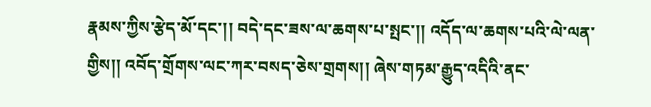རྣམས་ཀྱིས་རྩེད་མོ་དང་།། བདེ་དང་ཟས་ལ་ཆགས་པ་སྤང་།། འདོད་ལ་ཆགས་པའི་ལེ་ལན་གྱིས།། འབོད་གྲོགས་ལང་ཀར་བསད་ཅེས་གྲགས།། ཞེས་གཏམ་རྒྱུད་འདིའི་ནང་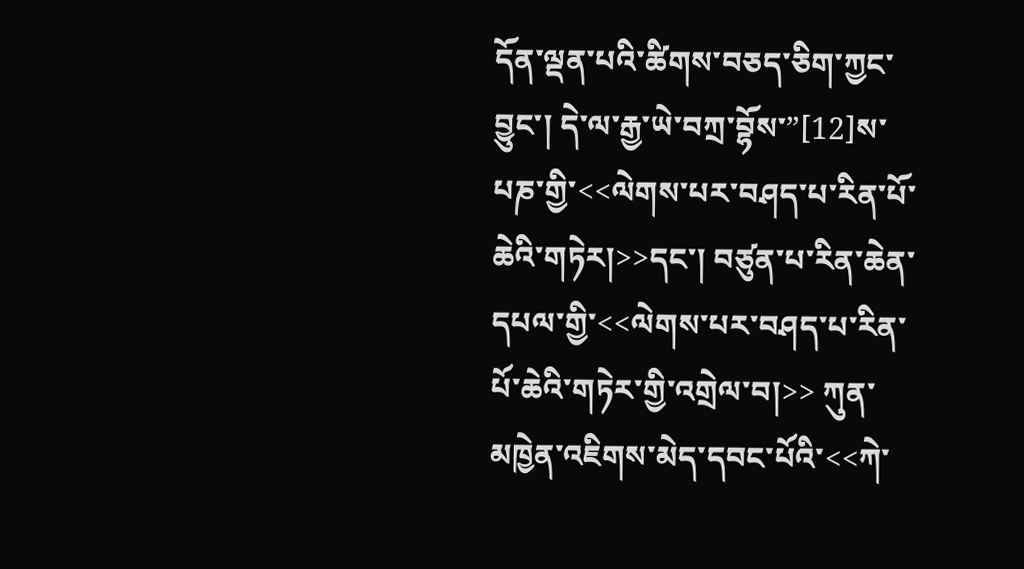དོན་ལྡན་པའི་ཚིགས་བཅད་ཅིག་ཀྱང་བྱུང་། དེ་ལ་རྒྱ་ཡེ་བཀྲ་བྷོས་”[12]ས་པཎ་གྱི་<<ལེགས་པར་བཤད་པ་རིན་པོ་ཆེའི་གཏེར།>>དང་། བཙུན་པ་རིན་ཆེན་དཔལ་གྱི་<<ལེགས་པར་བཤད་པ་རིན་པོ་ཆེའི་གཏེར་གྱི་འགྲེལ་བ།>> ཀུན་མཁྱེན་འཇིགས་མེད་དབང་པོའི་<<ཀེ་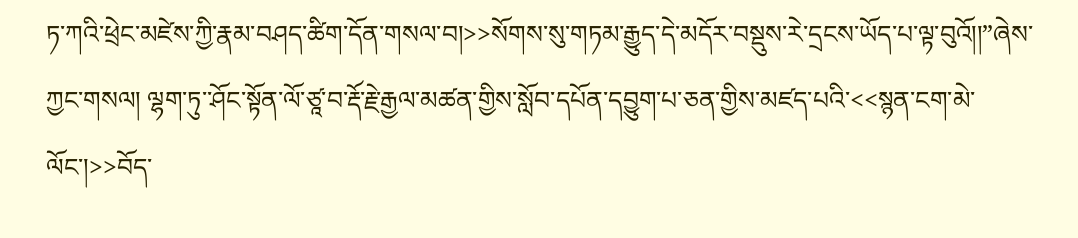ཏ་ཀའི་ཕྲེང་མཛེས་ཀྱི་རྣམ་བཤད་ཚིག་དོན་གསལ་བ།>>སོགས་སུ་གཏམ་རྒྱུད་དེ་མདོར་བསྡུས་རེ་དྲངས་ཡོད་པ་ལྟ་བུའོ།།”ཞེས་ཀྱང་གསལ། ལྷག་ཏུ་་ཤོང་སྟོན་ལོ་ཙཱ་བ་རྡོ་རྗེ་རྒྱལ་མཚན་གྱིས་སློབ་དཔོན་དབྱུག་པ་ཅན་གྱིས་མཛད་པའི་<<སྙན་ངག་མེ་ལོང་།>>བོད་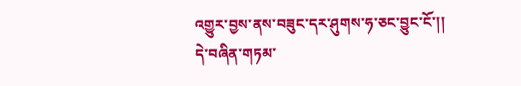འགྱུར་བྱས་ནས་བཟུང་དར་ཤུགས་ཧ་ཅང་བྱུང་ངོ་།། དེ་བཞིན་གཏམ་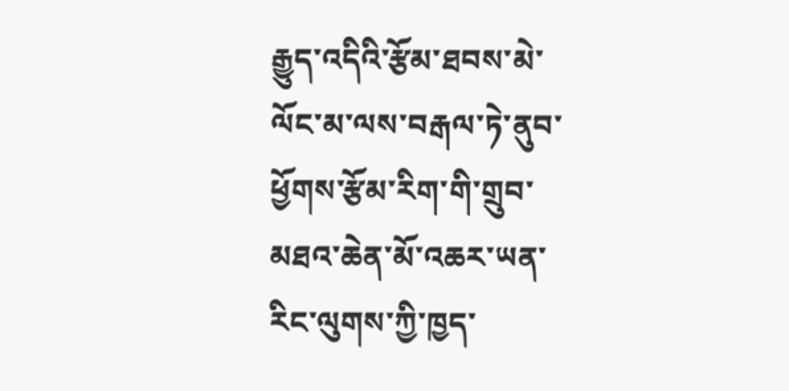རྒྱུད་འདིའི་རྩོམ་ཐབས་མེ་ལོང་མ་ལས་བརྒལ་ཏེ་ནུབ་ཕྱོགས་རྩོམ་རིག་གི་གྲུབ་མཐའ་ཆེན་མོ་འཆར་ཡན་རིང་ལུགས་ཀྱི་ཁྱད་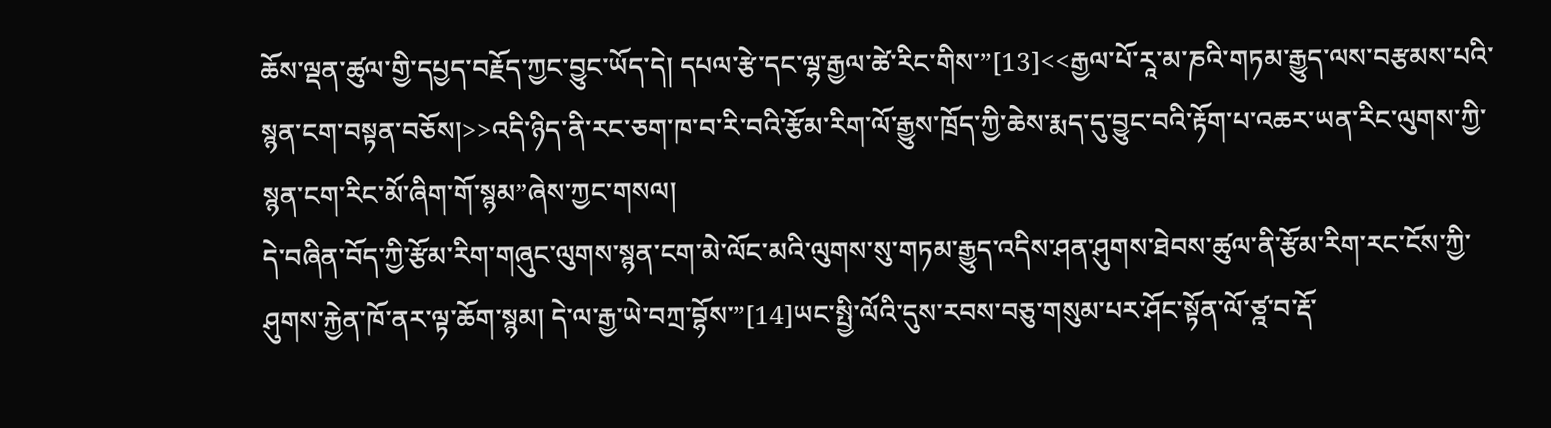ཆོས་ལྡན་ཚུལ་གྱི་དཔྱད་བརྗོད་ཀྱང་བྱུང་ཡོད་དེ། དཔལ་རྩེ་དང་ལྷ་རྒྱལ་ཚེ་རིང་གིས་”[13]<<རྒྱལ་པོ་རཱ་མ་ཎའི་གཏམ་རྒྱུད་ལས་བརྩམས་པའི་སྙན་ངག་བསྟན་བཅོས།>>འདི་ཉིད་ནི་རང་ཅག་ཁ་བ་རི་བའི་རྩོམ་རིག་ལོ་རྒྱུས་ཁྲོད་ཀྱི་ཆེས་རྨད་དུ་བྱུང་བའི་རྟོག་པ་འཆར་ཡན་རིང་ལུགས་ཀྱི་སྙན་ངག་རིང་མོ་ཞིག་གོ་སྙམ”ཞེས་ཀྱང་གསལ།
དེ་བཞིན་བོད་ཀྱི་རྩོམ་རིག་གཞུང་ལུགས་སྙན་ངག་མེ་ལོང་མའི་ལུགས་སུ་གཏམ་རྒྱུད་འདིས་ཤན་ཤུགས་ཐེབས་ཚུལ་ནི་རྩོམ་རིག་རང་ངོས་ཀྱི་ཤུགས་རྐྱེན་ཁོ་ནར་ལྟ་ཆོག་སྙམ། དེ་ལ་རྒྱ་ཡེ་བཀྲ་བྷོས་”[14]ཡང་སྤྱི་ལོའི་དུས་རབས་བཅུ་གསུམ་པར་ཤོང་སྟོན་ལོ་ཙྰ་བ་རྡོ་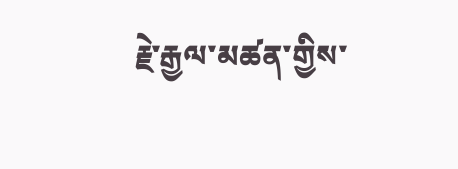རྗེ་རྒྱལ་མཚན་གྱིས་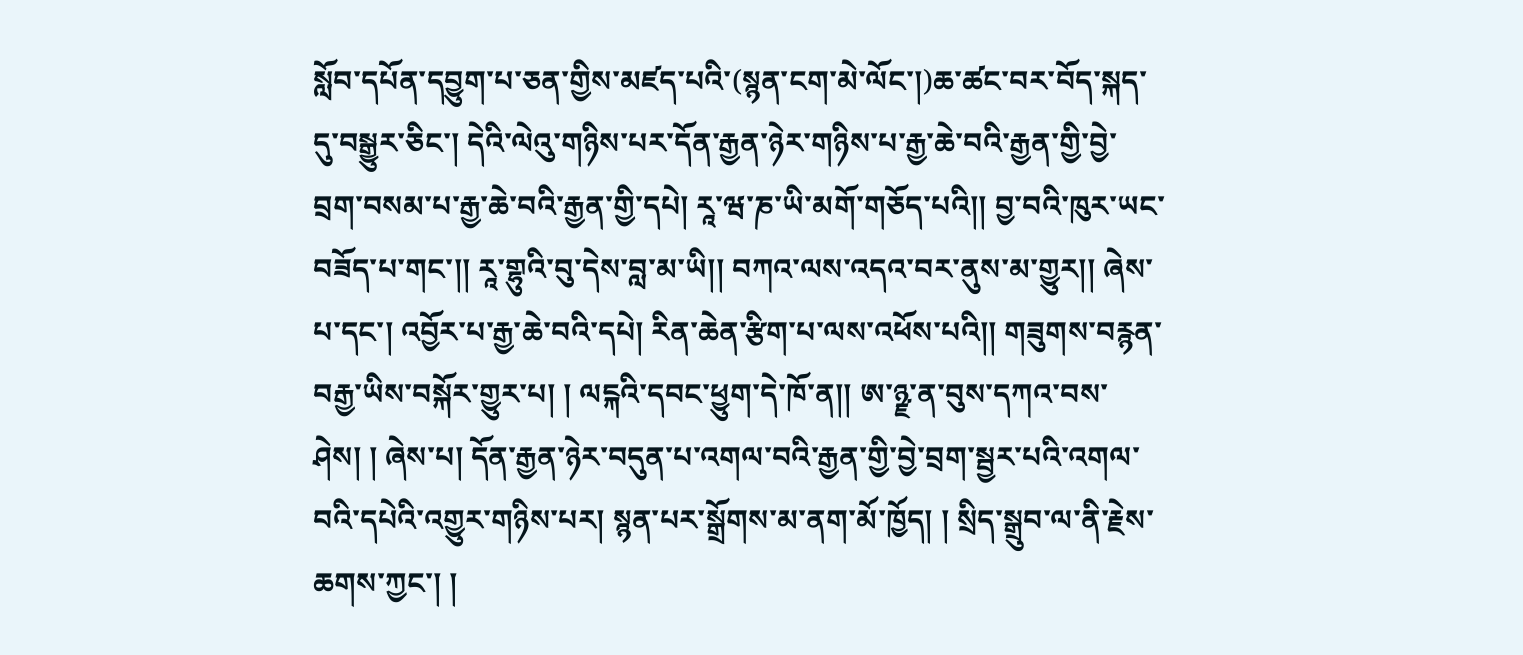སློབ་དཔོན་དབྱུག་པ་ཅན་གྱིས་མཛད་པའི་(སྙན་ངག་མེ་ལོང་།)ཆ་ཚང་བར་བོད་སྐད་དུ་བསྒྱུར་ཅིང་། དེའི་ལེའུ་གཉིས་པར་དོན་རྒྱན་ཉེར་གཉིས་པ་རྒྱ་ཆེ་བའི་རྒྱན་གྱི་བྱེ་བྲག་བསམ་པ་རྒྱ་ཆེ་བའི་རྒྱན་གྱི་དཔེ། རཱ་ཝ་ཎ་ཡི་མགོ་གཅོད་པའི།། བྱ་བའི་ཁུར་ཡང་བཟོད་པ་གང་།། རཱ་གྷུའི་བུ་དེས་བླ་མ་ཡི།། བཀའ་ལས་འདའ་བར་ནུས་མ་གྱུར།། ཞེས་པ་དང་། འབྱོར་པ་རྒྱ་ཆེ་བའི་དཔེ། རིན་ཆེན་རྩིག་པ་ལས་འཕོས་པའི།། གཟུགས་བརྙན་བརྒྱ་ཡིས་བསྐོར་གྱུར་པ། ། ལངྐའི་དབང་ཕྱུག་དེ་ཁོ་ན།། ཨ་ཉྫ་ན་བུས་དཀའ་བས་ཤེས། ། ཞེས་པ། དོན་རྒྱན་ཉེར་བདུན་པ་འགལ་བའི་རྒྱན་གྱི་བྱེ་བྲག་སྦྱར་པའི་འགལ་བའི་དཔེའི་འགྱུར་གཉིས་པར། སྙན་པར་སྒྲོགས་མ་ནག་མོ་ཁྱོད། ། སྲིད་སྒྲུབ་ལ་ནི་རྗེས་ཆགས་ཀྱང་། །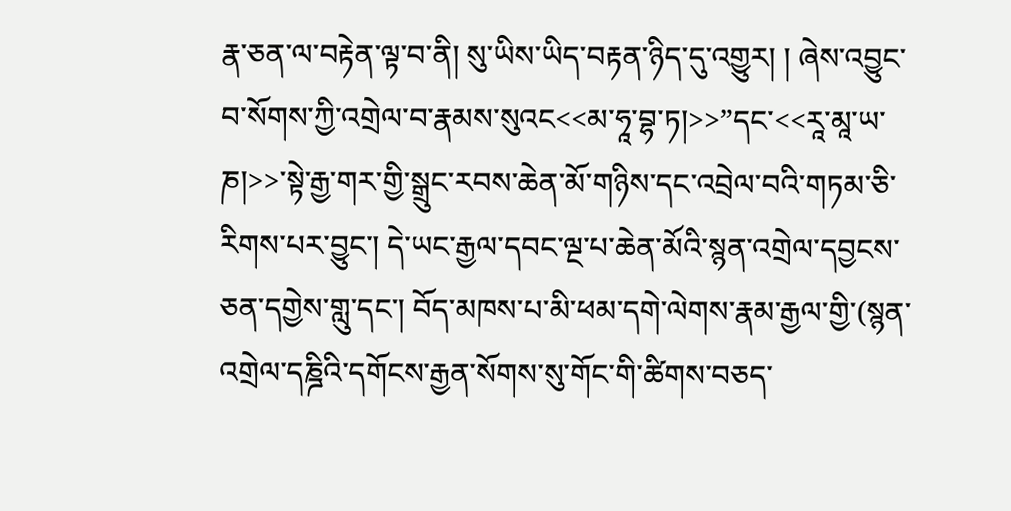རྣ་ཅན་ལ་བརྟེན་ལྟ་བ་ནི། སུ་ཡིས་ཡིད་བརྟན་ཉིད་དུ་འགྱུར། ། ཞེས་འབྱུང་བ་སོགས་ཀྱི་འགྲེལ་བ་རྣམས་སུའང<<མ་ཧཱ་བྷ་ཏ།>>”དང་<<རཱ་མཱ་ཡ་ཎ།>>་སྟེ་རྒྱ་གར་གྱི་སྒྲུང་རབས་ཆེན་མོ་གཉིས་དང་འབྲེལ་བའི་གཏམ་ཅི་རིགས་པར་བྱུང་། དེ་ཡང་རྒྱལ་དབང་ལྔ་པ་ཆེན་མོའི་སྙན་འགྲེལ་དབྱངས་ཅན་དགྱེས་གླུ་དང་། བོད་མཁས་པ་མི་ཕམ་དགེ་ལེགས་རྣམ་རྒྱལ་གྱི་(སྙན་འགྲེལ་དཎྜིའི་དགོངས་རྒྱན་སོགས་སུ་གོང་གི་ཚིགས་བཅད་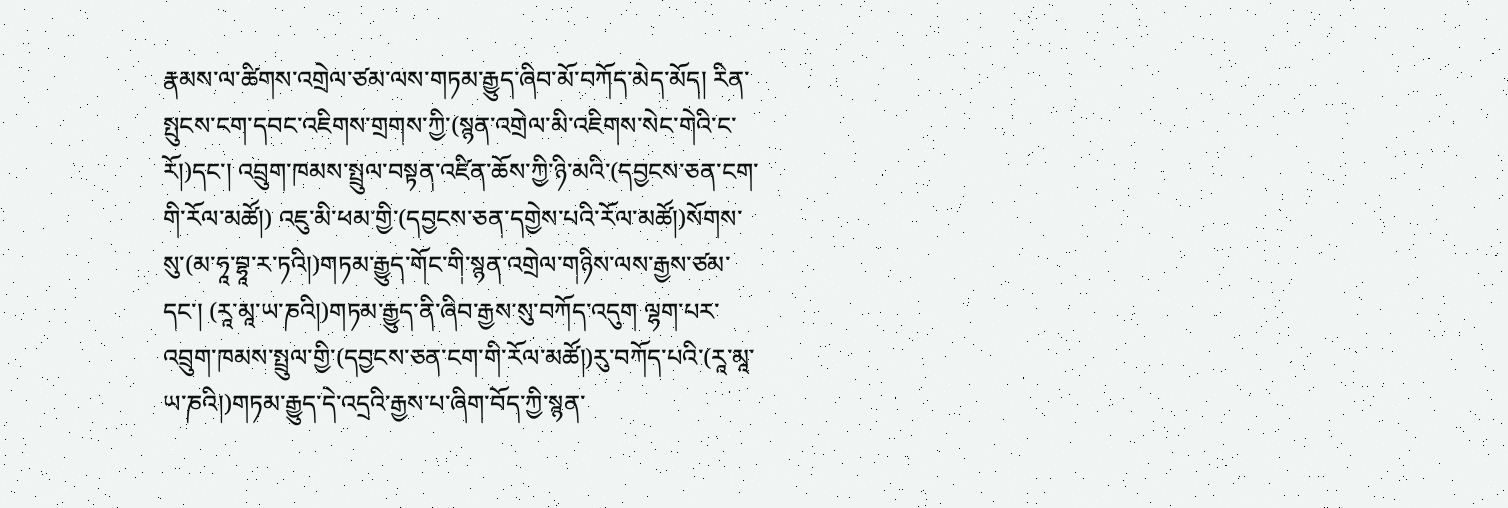རྣམས་ལ་ཚིགས་འགྲེལ་ཙམ་ལས་གཏམ་རྒྱུད་ཞིབ་མོ་བཀོད་མེད་མོད། རིན་སྤུངས་ངག་དབང་འཇིགས་གྲགས་ཀྱི་(སྙན་འགྲེལ་མི་འཇིགས་སེང་གེའི་ང་རོ།)དང་། འབྲུག་ཁམས་སྤྲུལ་བསྟན་འཛིན་ཆོས་ཀྱི་ཉི་མའི་(དབྱངས་ཅན་ངག་གི་རོལ་མཚོ།) འཇུ་མི་ཕམ་གྱི་(དབྱངས་ཅན་དགྱེས་པའི་རོལ་མཚོ།)སོགས་སུ་(མ་ཧཱ་བྷཱ་ར་ཏའི།)གཏམ་རྒྱུད་གོང་གི་སྙན་འགྲེལ་གཉིས་ལས་རྒྱས་ཙམ་དང་། (རཱ་མཱ་ཡ་ཎའི།)གཏམ་རྒྱུད་ནི་ཞིབ་རྒྱས་སུ་བཀོད་འདུག ལྷག་པར་འབྲུག་ཁམས་སྤྲུལ་གྱི་(དབྱངས་ཅན་ངག་གི་རོལ་མཚོ།)རུ་བཀོད་པའི་(རཱ་མཱ་ཡ་ཎའི།)གཏམ་རྒྱུད་དེ་འདྲའི་རྒྱས་པ་ཞིག་བོད་ཀྱི་སྙན་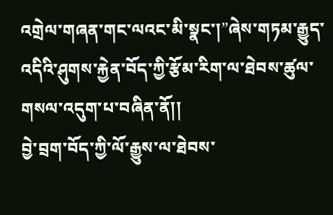འགྲེལ་གཞན་གང་ལའང་མི་སྣང་།”ཞེས་གཏམ་རྒྱུད་འདིའི་ཤུགས་རྐྱེན་བོད་ཀྱི་རྩོམ་རིག་ལ་ཐེབས་ཚུལ་གསལ་འདུག་པ་བཞིན་ནོ།།
བྱེ་བྲག་བོད་ཀྱི་ལོ་རྒྱུས་ལ་ཐེབས་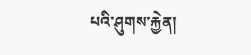པའི་ཤུགས་རྐྱེན།